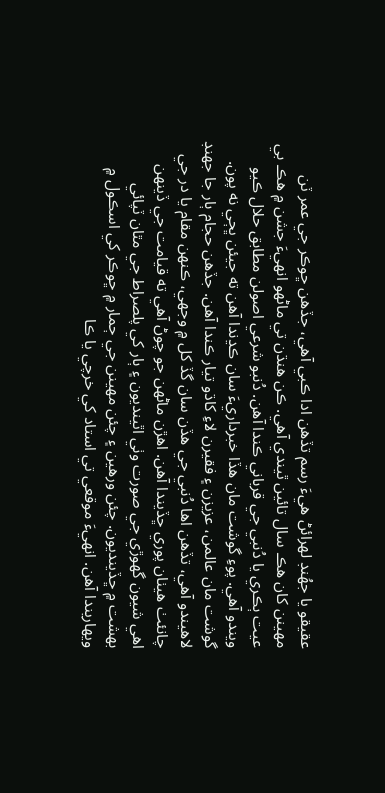عقيقو يا جهُنڊ لهرائڻ هيءَ رسم تڏهن ادا ڪبي آهي، جڏهن ڇوڪر جي عمر ٽن مهينن کان هڪ سال تائين ٿيندي آهي. ڪن هنڌن تي ماڻهو انهيءَ جشن ۾ هڪ بي عيت ٻڪري يا دُنبي جي قرباني ڪندا آهن. دُنبو شرعي اصولن مطابق حلال ڪيو ويندو آهي. پوءِ گوشت مان هڏا خبرداريءَ سان ڪڍندا آهن ته جيئن ڀڄي نه پون. گوشت مان عالمن، عزيزن ۽ فقيرن لاءِ کاڌو تيار ڪندا آهن. جڏهن حجام ٻار جا جهنڊ لاهيندو آهي، تڏهن اها دُنبي جي هڏن سان گڏ کل ۾ وجهي، ڪنهن مقام يا در جي چانئٺ هيٺان پوري ڇڏيندا آهن. اهڙن ماڻهن جو چوڻ آهي ته قيامت جي ڏينهن اهي شيون گهوڙي جي صورت وٺي اٿينديون ۽ ٻار کي پلصراط جي مٿان ٽپائي بهشت ۾ ڇڏينديون. چئن ورهين ۽ چئن مهينن جي ڄمار ۾ ڇوڪر کي اسڪول ۾ ويهاريندا آهن. انهيءَ موقعي تي استاد کي خرچي يا ڪا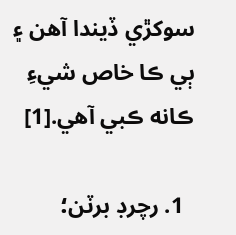سوکڙي ڏيندا آهن ۽ ٻي ڪا خاص شيءِ ڪانه ڪبي آهي.[1]

  1. رچرڊ برٽن؛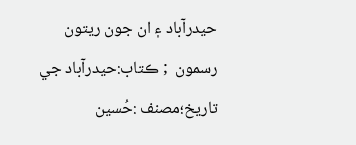حيدرآباد ۽ ان جون ريتون رسمون  ; ڪتاب:حيدرآباد جي تاريخ؛مصنف :حُسين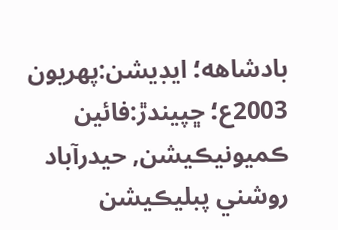بادشاهه؛ ايڊيشن:پهريون 2003ع؛ ڇپيندڙ:فائين ڪميونيڪيشن, حيدرآباد روشني پبليڪيشن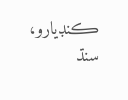ڪنڊيارو، سنڌ